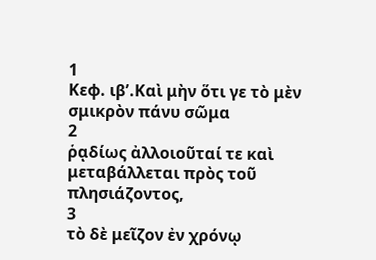1
Κεφ. ιβʹ.Καὶ μὴν ὅτι γε τὸ μὲν σμικρὸν πάνυ σῶμα
2
ῥᾳδίως ἀλλοιοῦταί τε καὶ μεταβάλλεται πρὸς τοῦ πλησιάζοντος,
3
τὸ δὲ μεῖζον ἐν χρόνῳ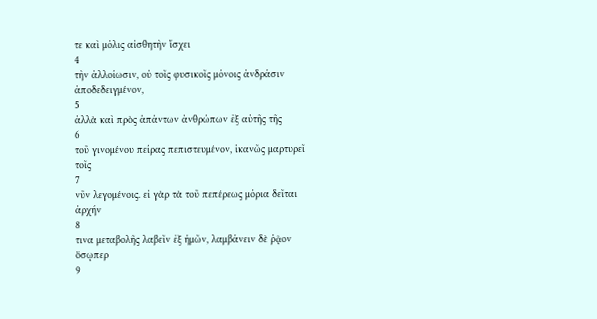τε καὶ μόλις αἰσθητὴν ἴσχει
4
τὴν ἀλλοίωσιν, οὐ τοῖς φυσικοῖς μόνοις ἀνδράσιν ἀποδεδειγμένον,
5
ἀλλὰ καὶ πρὸς ἁπάντων ἀνθρώπων ἐξ αὐτῆς τῆς
6
τοῦ γινομένου πείρας πεπιστευμένον, ἱκανῶς μαρτυρεῖ τοῖς
7
νῦν λεγομένοις. εἰ γὰρ τὰ τοῦ πεπέρεως μόρια δεῖται ἀρχήν
8
τινα μεταβολῆς λαβεῖν ἐξ ἡμῶν, λαμβάνειν δὲ ῥᾷον ὅσῳπερ
9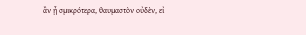ἂν ᾖ σμικρότερα, θαυμαστὸν οὐδὲν, εἰ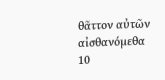θᾶττον αὐτῶν αἰσθανόμεθα
10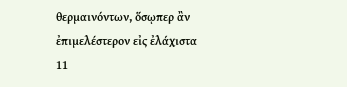θερμαινόντων, ὅσῳπερ ἂν ἐπιμελέστερον εἰς ἐλάχιστα
11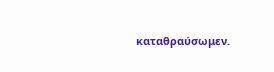καταθραύσωμεν.